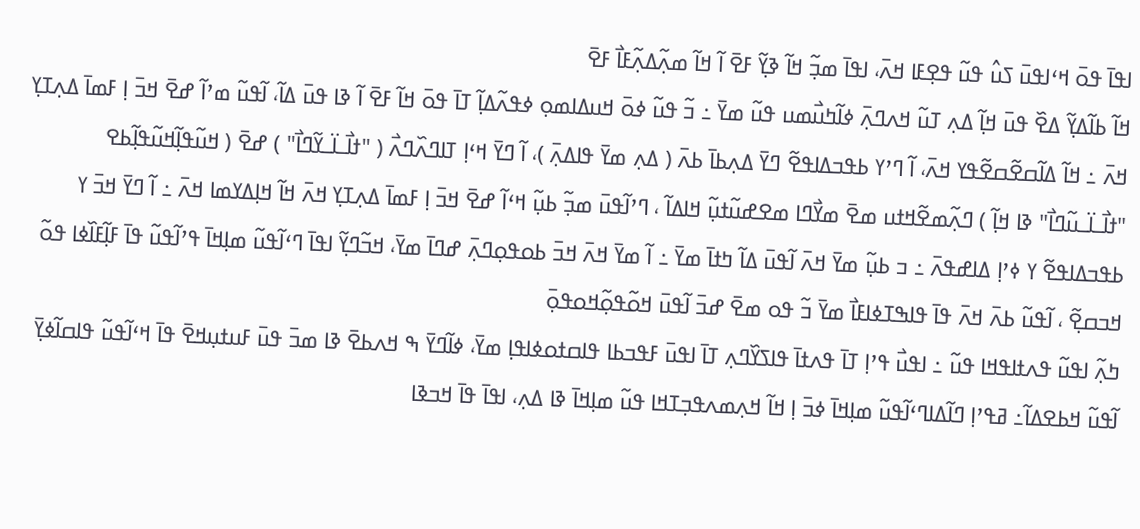ߊߟߊ߫ ߟߋ߫ ߞߵߊߟߎ߫ ߖߎ߮ ߟߎ߬ ߟߐ߲ߓߊ ߞߍ߫، ߊߟߊ߫ ߘߏ߲߬ ߞߊ߬ ߢߌ߲߬ ߓߐ߫ ߊ߬ ߞߊ߬ ߘߍ߲߬ߡߍ߲߬ߓߊ߯ ߓߐ߫
ߞߊ߬ ߕߊ߬ߡߌ߲߬ ߡߐ߰ ߟߎ߫ ߞߊ߲߬ ߡߍ߲ ߠߎ߬ ߞߍߣߍ߲߫ ߦߊ߬ߤߎ߯ߘߎ ߟߎ߬ ߘߌ߫ ߸ ߏ߬ ߟߎ߬ ߦߋ߫ ߞߎߡߊߘߋ߲ ߦߟߍ߬ߡߊ߲߬ ߠߊ߫ ߟߋ߫ ߞߊ߬ ߓߐ߫ ߊ߬ ߢߊ ߟߎ߫ ߡߊ߬، ߊ߬ߟߎ߬ ߘߴߊ߬ ߝߐ߫ ߞߏ߫ ߊ߲ ߓߘߊ߫ ߡߍ߲ߠߌ߲ ߞߍ߫ ߸ ߞߊ߬ ߡߊ߬ߛߐ߬ߛߐ߬ߟߌ ߞߍ߫، ߊ߬ ߣߴߌ ߕߟߏߡߊߟߐ߬ ߣߌ߫ ߡߍ߲ߕߊ߫ ߕߍ߫ ( ߡߍ߲ ߘߌ߫ ߟߊߡߍ߲߫ )، ߊ߬ ߣߌ߫ ߞߵߊ߲ ߠߊߣߍ߰ߣߍ߯ ( "ߙߊ߯ߺߊ߳ߺߌ߬ߣߊ߯" ) ߝߐ߫ ( ߞߎ߬ߟߊ߲߬ߞߎ߬ߟߊ߲߬ߕߐ "ߙߊ߯ߺߊ߳ߺߎ߬ߣߊ߯" ߢߊ ߞߊ߲߬ ) ߣߍ߲߬ߘߐ߬ߞߙߎ ߘߐ߫ ߘߌ߯ߣߊ ߘߐߝߎ߬ߙߎ߲߬ ߞߊߡߊ߬ ، ߣߴߊ߬ߟߎ߫ ߘߏ߲߬ ߕߎ߲߬ ߞߵߊ߬ ߝߐ߫ ߞߏ߫ ߊ߲ ߓߘߊ߫ ߡߍ߲ߠߌ߲ ߞߍ߫ ߞߊ߬ ߞߊ߲ߡߌߘߊ ߞߍ߫ ߸ ߊ߬ ߣߌ߫ ߞߏ߫ ߌ ߕߟߏߡߊߟߐ߬ ߌ ߦߴߊ߲ ߡߊߝߟߍ߫ ߸ ߏ ߕߎ߲߬ ߘߌ߫ ߞߍ߫ ߊ߬ߟߎ߫ ߡߊ߬ ߤߙߊ߫ ߘߌ߫ ߸ ߊ߬ ߘߌ߫ ߞߍ߫ ߞߏ߫ ߕߋߟߋ߲ߣߍ߲߫ ߝߣߊ߫ ߘߌ߫، ߞߏ߬ߣߌ߲߬ ߊߟߊ߫ ߣߵߊ߬ߟߎ߬ ߘߊ߲ߞߊ߫ ߟߴߊ߬ߟߎ߬ ߟߊ߫ ߓߊ߲߬ߓߊ߰ߦߊ ߟߋ߬ ߞߏߛߐ߲߬ ، ߊ߬ߟߎ߬ ߕߍ߫ ߞߍ߫ ߟߊ߫ ߟߊߒߠߦߊߓߊ߯ ߘߌ߫ ߏ߬ ߟߋ ߘߐ߫ ߝߏ߫ ߊ߬ߟߎ߫ ߞߋ߬ߟߋ߲߬ߞߋߟߋ߲߫
ߤߍ߲߬ ߊߟߎ߬ ߟߍߙߊߟߞߊ ߟߎ߬ ߸ ߊߟߎ߯ ߟߴߊ߲ ߠߊ߫ ߟߍߙߊ߫ ߟߊߖߌ߰ߣߍ߲ ߠߊ߫ ߊߟߎ߫ ߓߟߏߕߊ ߟߊߛߙߋߦߊߟߊ߲ ߘߌ߫، ߦߊ߬ߣߌ߫ ߒ ߞߍߕߐ߫ ߢߊ ߘߏ߫ ߟߎ߫ ߓߎߙߎ߲ߞߐ߫ ߟߊ߫ ߞߵߊ߬ߟߎ߬ ߟߊߛߊ߬ߦߌ߲߫ ߊ߬ߟߎ߬ ߞߕߐߡߊ߬߸ ߥߟߴߊ߲ ߣߊ߬ߡߊߣߵߊ߬ߟߎ߬ ߘߊ߲ߞߊ߫ ߦߏ߫ ߊ߲ ߞߊ߬ ߞߍ߲ߘߍߟߏ߲ߠߞߊ ߟߎ߬ ߘߊ߲ߞߊ߫ ߢߊ ߡߍ߲، ߊߟߊ߫ ߟߊ߫ ߞߏߢߊ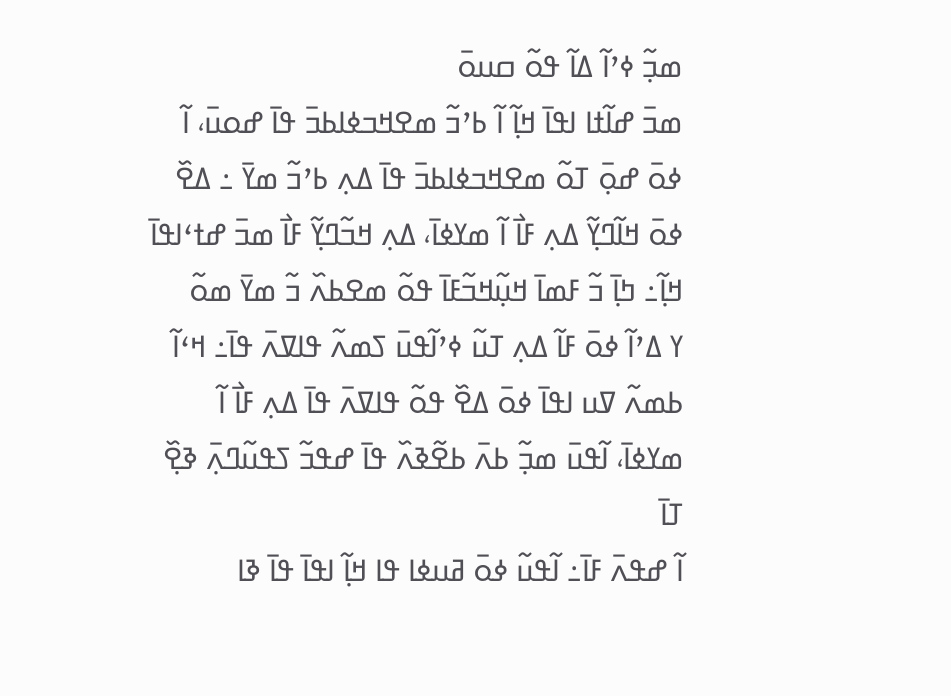ߘߏ߲߬ ߦߴߊ߬ ߡߊ߬ ߟߋ߬ ߛߎߋ߫
ߘߏ߫ ߝߊ߬ߙߊ ߊߟߊ߫ ߞߊ߲߬ ߊ߬ ߕߴߏ߬ ߘߐߞߏߦߊߕߏ߫ ߟߊ߫ ߝߋߎ߫، ߊ߬ ߦߋ߫ ߝߋ߲߫ ߠߋ߬ ߘߐߞߏߦߊߕߏ߫ ߟߊ߫ ߡߍ߲ ߕߴߏ߬ ߘߌ߫ ߸ ߡߐ߰ ߦߋ߫ ߞߊ߬ߣߌ߲߬ ߡߍ߲ ߓߊ߯ ߊ߬ ߘߌߦߊ߫، ߡߍ߲ ߞߏ߬ߣߌ߲߬ ߓߊ߯ ߘߏ߫ ߝߙߵߊߟߊ߫ ߞߊ߲߬߸ ߤߊ߲߫ ߏ߬ ߓߘߊ߫ ߞߎ߲߬ߞߏ߬ߓߊ߫ ߟߋ߬ ߘߐߕߍ߰ ߏ߬ ߘߌ߫ ߘߋ߬
ߌ ߡߴߊ߬ ߦߋ߫ ߓߊ߬ ߡߍ߲ ߠߎ߬ ߦߴߊ߬ߟߎ߫ ߖߘߍ߬ ߟߊߜߍ߫ ߟߊ߫߸ ߞߵߊ߬ ߕߘߍ߬ ߜߎ ߊߟߊ߫ ߦߋ߫ ߡߐ߰ ߟߋ߬ ߟߊߜߍ߫ ߟߊ߫ ߡߍ߲ ߓߊ߯ ߊ߬ ߘߌߦߊ߫، ߊ߬ߟߎ߫ ߘߏ߲߬ ߕߍ߫ ߕߐ߬ߢߍ߰ ߟߊ߫ ߝߟߏ߬ ߖߟߎ߬ߣߍ߲߫ ߢߐ߲߰ ߠߊ߫
ߊ߬ ߝߟߍ߫ ߓߊ߫߸ ߊ߬ߟߎ߬ ߦߋ߫ ߥߎߦߊ ߟߊ ߞߊ߲߬ ߊߟߊ߫ ߟߊ߫ ߢߊ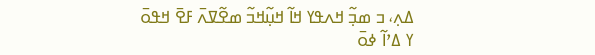ߡߍ߲، ߏ ߘߏ߲߬ ߞߍߟߌ ߞߊ߬ ߞߎ߲߬ߞߏ߬ ߘߐ߬ߜߍ߫ ߓߐ߫ ߞߟߋ߫
ߌ ߡߴߊ߬ ߦߋ߫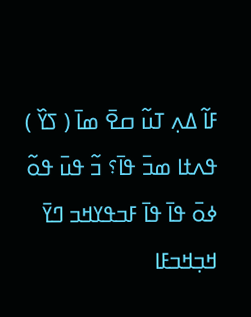ߓߊ߬ ߡߍ߲ ߠߎ߬ ߛߐ߫ ߘߊ߫ ( ߖߌ߰ ) ߟߍߙߊ ߘߏ߫ ߟߊ߫؟ ߏ߬ ߟߎ߫ ߟߋ߬ ߦߋ߫ ߟߊ߫ ߟߊ߫ ߓߏߟߌߞߏ ߣߌ߫ ߞߏ߲ߞߏߓߊ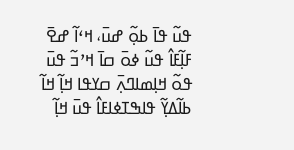ߟߎ߬ ߟߊ߫ ߕߋ߲߬ ߝߎ߫، ߞߵߊ߬ ߝߐ߫ ߓߊ߲߬ߓߊ߮ ߟߎ߬ ߦߋ߫ ߛߊ߫ ߞߴߏ߬ ߟߎ߫ ߟߋ߬ ߞߊ߲ߘߊߣߍ߲߫ ߛߌߟߊ ߞߊ߲߬ ߞߊ߬ ߕߊ߬ߡߌ߲߬ ߟߊߒߠߦߊߓߊ߮ ߟߎ߫ ߞߊ߲߬